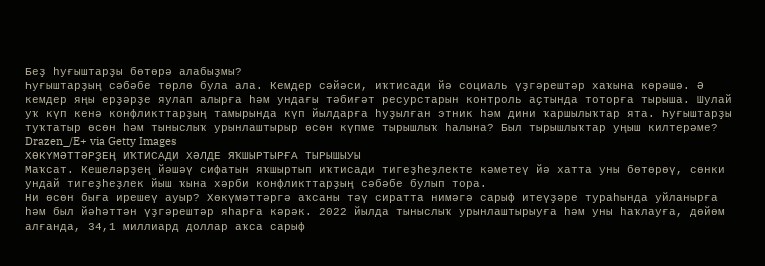Беҙ һуғыштарҙы бөтөрә алабыҙмы?
Һуғыштарҙың сәбәбе төрлө була ала. Кемдер сәйәси, иҡтисади йә социаль үҙгәрештәр хаҡына көрәшә. Ә кемдер яңы ерҙәрҙе яулап алырға һәм ундағы тәбиғәт ресурстарын контроль аҫтында тоторға тырыша. Шулай уҡ күп кенә конфликттарҙың тамырында күп йылдарға һуҙылған этник һәм дини ҡаршылыҡтар ята. Һуғыштарҙы туҡтатыр өсөн һәм тыныслыҡ урынлаштырыр өсөн күпме тырышлыҡ һалына? Был тырышлыҡтар уңыш килтерәме?
Drazen_/E+ via Getty Images
ХӨКҮМӘТТӘРҘЕҢ ИҠТИСАДИ ХӘЛДЕ ЯҠШЫРТЫРҒА ТЫРЫШЫУЫ
Маҡсат. Кешеләрҙең йәшәү сифатын яҡшыртып иҡтисади тигеҙһеҙлекте кәметеү йә хатта уны бөтөрөү, сөнки ундай тигеҙһеҙлек йыш ҡына хәрби конфликттарҙың сәбәбе булып тора.
Ни өсөн быға ирешеү ауыр? Хөкүмәттәргә аҡсаны тәү сиратта нимәгә сарыф итеүҙәре тураһында уйланырға һәм был йәһәттән үҙгәрештәр яһарға кәрәк. 2022 йылда тыныслыҡ урынлаштырыуға һәм уны һаҡлауға, дөйөм алғанда, 34,1 миллиард доллар аҡса сарыф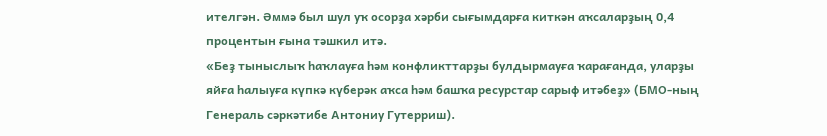ителгән. Әммә был шул уҡ осорҙа хәрби сығымдарға киткән аҡсаларҙың 0,4 процентын ғына тәшкил итә.
«Беҙ тыныслыҡ һаҡлауға һәм конфликттарҙы булдырмауға ҡарағанда, уларҙы яйға һалыуға күпкә күберәк аҡса һәм башҡа ресурстар сарыф итәбеҙ» (БМО-ның Генераль сәркәтибе Антониу Гутерриш).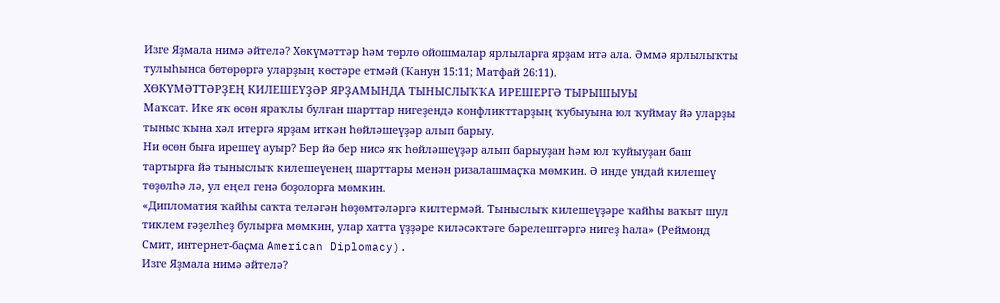Изге Яҙмала нимә әйтелә? Хөкүмәттәр һәм төрлө ойошмалар ярлыларға ярҙам итә ала. Әммә ярлылыҡты тулыһынса бөтөрөргә уларҙың көстәре етмәй (Ҡанун 15:11; Матфай 26:11).
ХӨКҮМӘТТӘРҘЕҢ КИЛЕШЕҮҘӘР ЯРҘАМЫНДА ТЫНЫСЛЫҠҠА ИРЕШЕРГӘ ТЫРЫШЫУЫ
Маҡсат. Ике яҡ өсөн яраҡлы булған шарттар нигеҙендә конфликттарҙың ҡубыуына юл ҡуймау йә уларҙы тыныс ҡына хәл итергә ярҙам иткән һөйләшеүҙәр алып барыу.
Ни өсөн быға ирешеү ауыр? Бер йә бер нисә яҡ һөйләшеүҙәр алып барыуҙан һәм юл ҡуйыуҙан баш тартырға йә тыныслыҡ килешеүенең шарттары менән ризалашмаҫҡа мөмкин. Ә инде ундай килешеү төҙөлһә лә, ул еңел генә боҙолорға мөмкин.
«Дипломатия ҡайһы саҡта теләгән һөҙөмтәләргә килтермәй. Тыныслыҡ килешеүҙәре ҡайһы ваҡыт шул тиклем ғәҙелһеҙ булырға мөмкин, улар хатта үҙҙәре киләсәктәге бәрелештәргә нигеҙ һала» (Реймонд Смит, интернет-баҫма American Diplomacy).
Изге Яҙмала нимә әйтелә?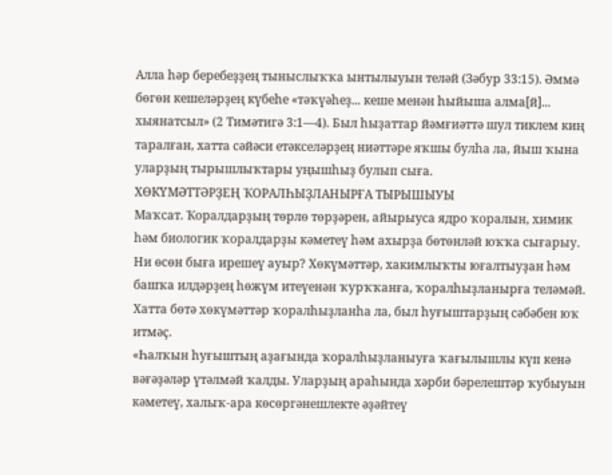Алла һәр беребеҙҙең тыныслыҡҡа ынтылыуын теләй (Зәбур 33:15). Әммә бөгөн кешеләрҙең күбеһе «тәҡүәһеҙ... кеше менән һыйыша алма[й]... хыянатсыл» (2 Тимәтигә 3:1—4). Был һыҙаттар йәмғиәттә шул тиклем киң таралған, хатта сәйәси етәкселәрҙең ниәттәре яҡшы булһа ла, йыш ҡына уларҙың тырышлыҡтары уңышһыҙ булып сыға.
ХӨКҮМӘТТӘРҘЕҢ ҠОРАЛҺЫҘЛАНЫРҒА ТЫРЫШЫУЫ
Маҡсат. Ҡоралдарҙың төрлө төрҙәрен, айырыуса ядро ҡоралын, химик һәм биологик ҡоралдарҙы кәметеү һәм ахырҙа бөтөнләй юҡҡа сығарыу.
Ни өсөн быға ирешеү ауыр? Хөкүмәттәр, хакимлыҡты юғалтыуҙан һәм башҡа илдәрҙең һөжүм итеүенән ҡурҡҡанға, ҡоралһыҙланырға теләмәй. Хатта бөтә хөкүмәттәр ҡоралһыҙланһа ла, был һуғыштарҙың сәбәбен юҡ итмәҫ.
«Һалҡын һуғыштың аҙағында ҡоралһыҙланыуға ҡағылышлы күп кенә вәғәҙәләр үтәлмәй ҡалды. Уларҙың араһында хәрби бәрелештәр ҡубыуын кәметеү, халыҡ-ара көсөргәнешлекте әҙәйтеү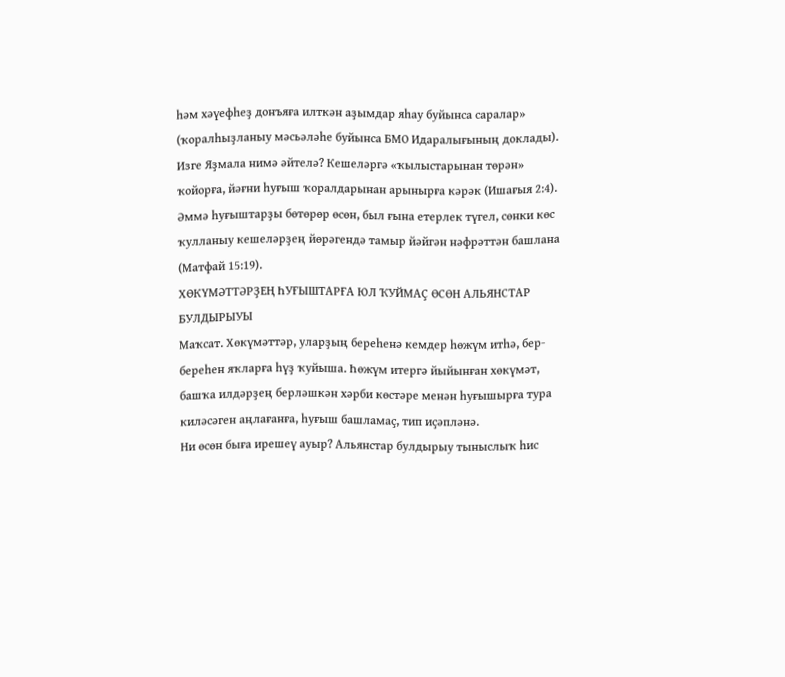һәм хәүефһеҙ донъяға илткән аҙымдар яһау буйынса саралар» (ҡоралһыҙланыу мәсьәләһе буйынса БМО Идаралығының доклады).
Изге Яҙмала нимә әйтелә? Кешеләргә «ҡылыстарынан төрән» ҡойорға, йәғни һуғыш ҡоралдарынан арынырға кәрәк (Ишағыя 2:4). Әммә һуғыштарҙы бөтөрөр өсөн, был ғына етерлек түгел, сөнки көс ҡулланыу кешеләрҙең йөрәгендә тамыр йәйгән нәфрәттән башлана (Матфай 15:19).
ХӨКҮМӘТТӘРҘЕҢ ҺУҒЫШТАРҒА ЮЛ ҠУЙМАҪ ӨСӨН АЛЬЯНСТАР БУЛДЫРЫУЫ
Маҡсат. Хөкүмәттәр, уларҙың береһенә кемдер һөжүм итһә, бер-береһен яҡларға һүҙ ҡуйыша. Һөжүм итергә йыйынған хөкүмәт, башҡа илдәрҙең берләшкән хәрби көстәре менән һуғышырға тура киләсәген аңлағанға, һуғыш башламаҫ, тип иҫәпләнә.
Ни өсөн быға ирешеү ауыр? Альянстар булдырыу тыныслыҡ һис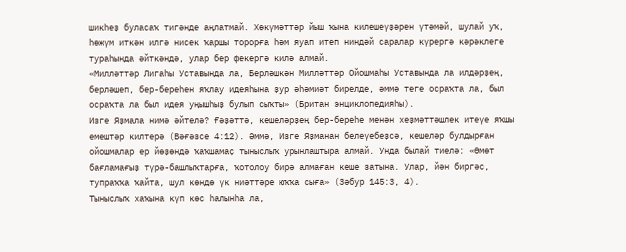шикһеҙ буласаҡ тигәнде аңлатмай. Хөкүмәттәр йыш ҡына килешеүҙәрен үтәмәй, шулай уҡ, һөжүм иткән илгә нисек ҡаршы торорға һәм яуап итеп ниндәй саралар күрергә кәрәклеге тураһында әйткәндә, улар бер фекергә килә алмай.
«Милләттәр Лигаһы Уставында ла, Берләшкән Милләттәр Ойошмаһы Уставында ла илдәрҙең, берләшеп, бер-береһен яҡлау идеяһына ҙур әһәмиәт бирелде, әммә теге осраҡта ла, был осраҡта ла был идея уңышһыҙ булып сыҡты» (Британ энциклопедияһы).
Изге Яҙмала нимә әйтелә? Ғәҙәттә, кешеләрҙең бер-береһе менән хеҙмәттәшлек итеүе яҡшы емештәр килтерә (Вәғәзсе 4:12). Әммә, Изге Яҙманан белеүебеҙсә, кешеләр булдырған ойошмалар ер йөҙөндә ҡаҡшамаҫ тыныслыҡ урынлаштыра алмай. Унда былай тиелә: «Өмөт бағламағыҙ түрә-башлыҡтарға, ҡотолоу бирә алмаған кеше затына. Улар, йән биргәс, тупраҡҡа ҡайта, шул көндө үк ниәттәре юҡҡа сыға» (Зәбур 145:3, 4).
Тыныслыҡ хаҡына күп көс һалынһа ла,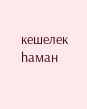кешелек һаман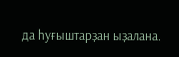да һуғыштарҙан ыҙалана.